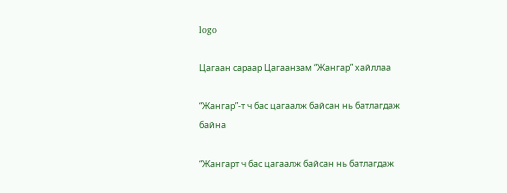logo

Цагаан сараар Цагаанзам “Жангар” хайллаа

“Жангар”-т ч бас цагаалж байсан нь батлагдаж байна

“Жангарт ч бас цагаалж байсан нь батлагдаж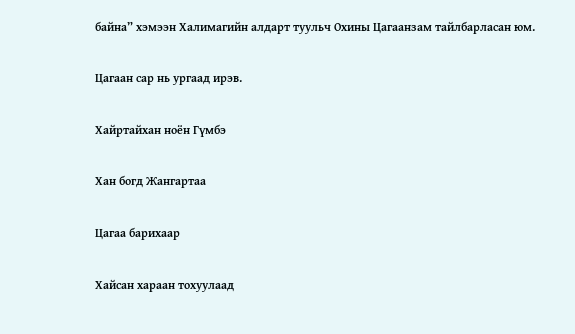байна” хэмээн Халимагийн алдарт туульч Охины Цагаанзам тайлбарласан юм.

Цагаан сар нь ургаад ирэв.

Хайртайхан ноён Гүмбэ

Хан богд Жангартаа

Цагаа барихаар

Хайсан хараан тохуулаад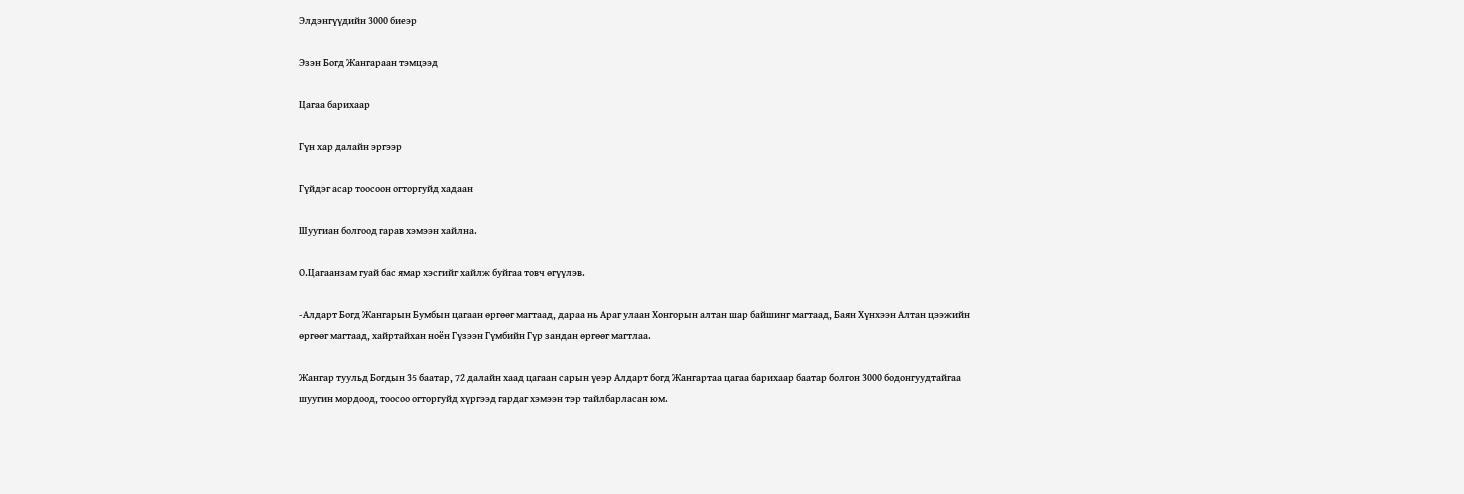Элдэнгүүдийн 3000 биеэр

Эзэн Богд Жангараан тэмцээд

Цагаа барихаар

Гүн хар далайн эргээр

Гүйдэг асар тоосоон огторгуйд хадаан

Шуугиан болгоод гарав хэмээн хайлна.

О.Цагаанзам гуай бас ямар хэсгийг хайлж буйгаа товч өгүүлэв.

-Алдарт Богд Жангарын Бумбын цагаан өргөөг магтаад, дараа нь Араг улаан Хонгорын алтан шар байшинг магтаад, Баян Хүнхээн Алтан цээжийн өргөөг магтаад, хайртайхан ноён Гүзээн Гүмбийн Гүр зандан өргөөг магтлаа.

Жангар туульд Богдын 35 баатар, 72 далайн хаад цагаан сарын үеэр Алдарт богд Жангартаа цагаа барихаар баатар болгон 3000 бодонгуудтайгаа шуугин мордоод, тоосоо огторгуйд хүргээд гардаг хэмээн тэр тайлбарласан юм.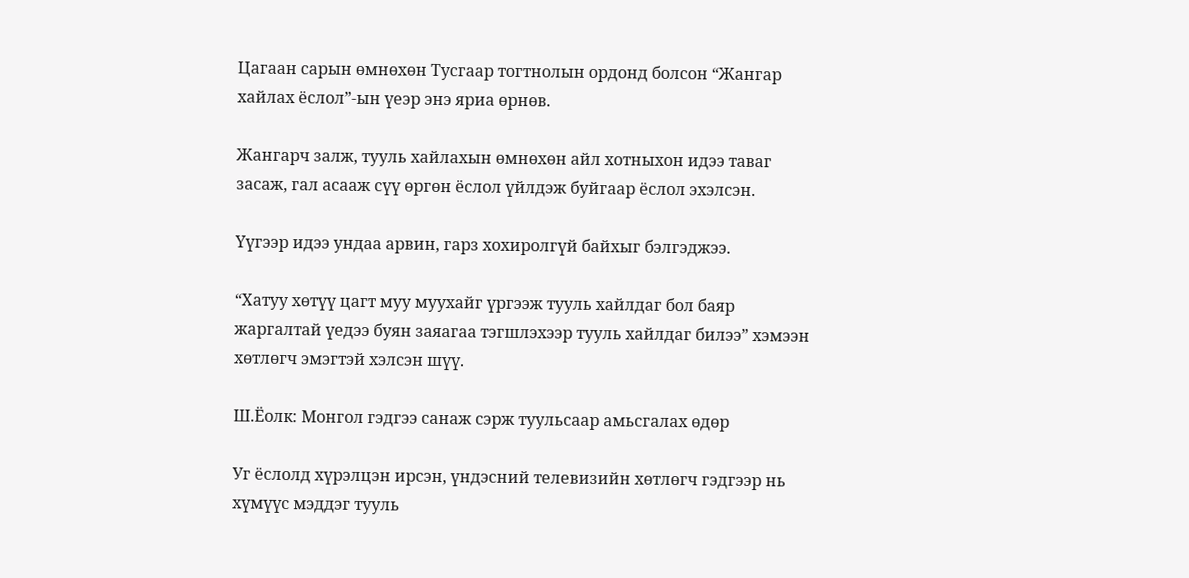Цагаан сарын өмнөхөн Тусгаар тогтнолын ордонд болсон “Жангар хайлах ёслол”-ын үеэр энэ яриа өрнөв.

Жангарч залж, тууль хайлахын өмнөхөн айл хотныхон идээ таваг засаж, гал асааж сүү өргөн ёслол үйлдэж буйгаар ёслол эхэлсэн.

Үүгээр идээ ундаа арвин, гарз хохиролгүй байхыг бэлгэджээ.

“Хатуу хөтүү цагт муу муухайг үргээж тууль хайлдаг бол баяр жаргалтай үедээ буян заяагаа тэгшлэхээр тууль хайлдаг билээ” хэмээн хөтлөгч эмэгтэй хэлсэн шүү.

Ш.Ёолк: Монгол гэдгээ санаж сэрж туульсаар амьсгалах өдөр

Уг ёслолд хүрэлцэн ирсэн, үндэсний телевизийн хөтлөгч гэдгээр нь хүмүүс мэддэг тууль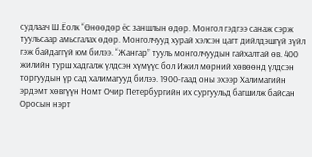судлаач Ш.Ёолк “Өнөөдөр ёс заншлын өдөр. Монгол гэдгээ санаж сэрж туульсаар амьсгалах өдөр. Монголчууд хурай хэлсэн цагт дийлдэшгүй зүйл гэж байдаггүй юм билээ. “Жангар” тууль монголчуудын гайхалтай өв. 400 жилийн турш хадгалж үлдсэн хүмүүс бол Ижил мөрний хөвөөнд үлдсэн торгуудын үр сад халимагууд билээ. 1900-гаад оны эхээр Халимагийн эрдэмт хөвгүүн Номт Очир Петербургийн их сургуульд багшилж байсан Оросын нэрт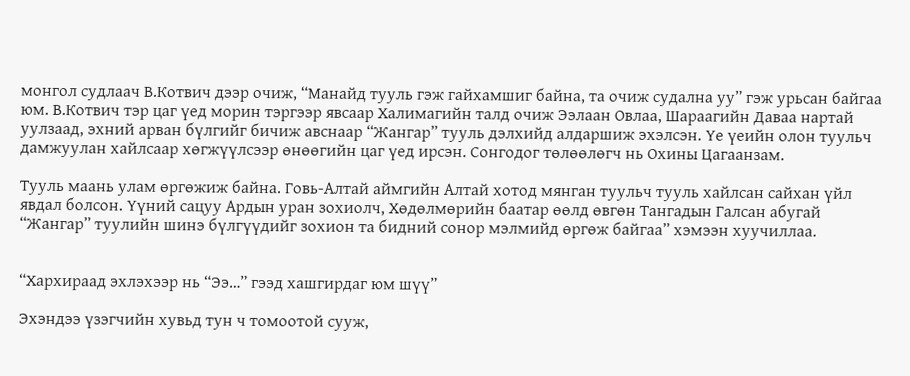монгол судлаач В.Котвич дээр очиж, “Манайд тууль гэж гайхамшиг байна, та очиж судална уу” гэж урьсан байгаа юм. В.Котвич тэр цаг үед морин тэргээр явсаар Халимагийн талд очиж Ээлаан Овлаа, Шараагийн Даваа нартай уулзаад, эхний арван бүлгийг бичиж авснаар “Жангар” тууль дэлхийд алдаршиж эхэлсэн. Үе үеийн олон туульч дамжуулан хайлсаар хөгжүүлсээр өнөөгийн цаг үед ирсэн. Сонгодог төлөөлөгч нь Охины Цагаанзам.

Тууль маань улам өргөжиж байна. Говь-Алтай аймгийн Алтай хотод мянган туульч тууль хайлсан сайхан үйл явдал болсон. Үүний сацуу Ардын уран зохиолч, Хөдөлмөрийн баатар өөлд өвгөн Тангадын Галсан абугай “Жангар” туулийн шинэ бүлгүүдийг зохион та бидний сонор мэлмийд өргөж байгаа” хэмээн хуучиллаа.


“Хархираад эхлэхээр нь “Ээ…” гээд хашгирдаг юм шүү”

Эхэндээ үзэгчийн хувьд тун ч томоотой сууж,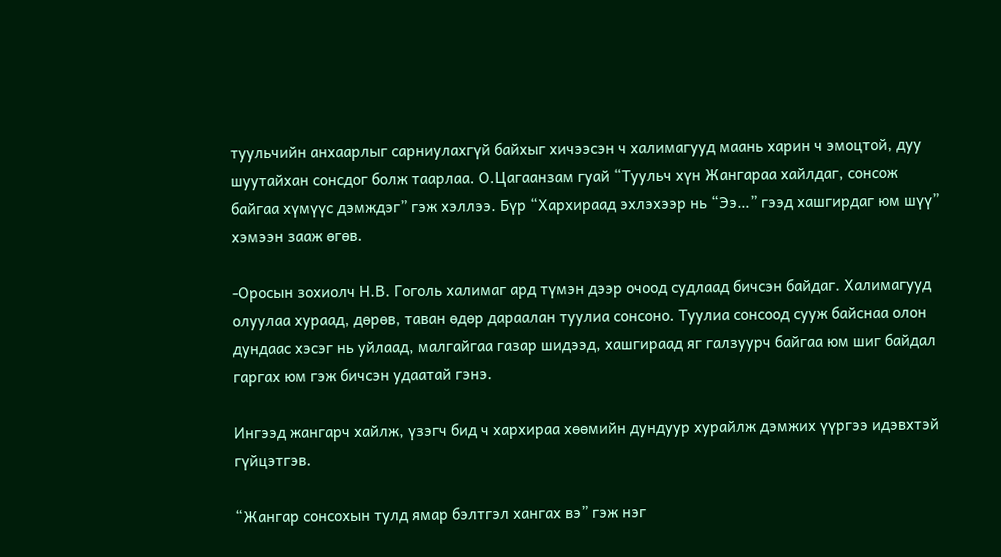туульчийн анхаарлыг сарниулахгүй байхыг хичээсэн ч халимагууд маань харин ч эмоцтой, дуу шуутайхан сонсдог болж таарлаа. О.Цагаанзам гуай “Туульч хүн Жангараа хайлдаг, сонсож байгаа хүмүүс дэмждэг” гэж хэллээ. Бүр “Хархираад эхлэхээр нь “Ээ…” гээд хашгирдаг юм шүү” хэмээн зааж өгөв.

-Оросын зохиолч Н.В. Гоголь халимаг ард түмэн дээр очоод судлаад бичсэн байдаг. Халимагууд олуулаа хураад, дөрөв, таван өдөр дараалан туулиа сонсоно. Туулиа сонсоод сууж байснаа олон дундаас хэсэг нь уйлаад, малгайгаа газар шидээд, хашгираад яг галзуурч байгаа юм шиг байдал гаргах юм гэж бичсэн удаатай гэнэ.

Ингээд жангарч хайлж, үзэгч бид ч хархираа хөөмийн дундуур хурайлж дэмжих үүргээ идэвхтэй гүйцэтгэв.

“Жангар сонсохын тулд ямар бэлтгэл хангах вэ” гэж нэг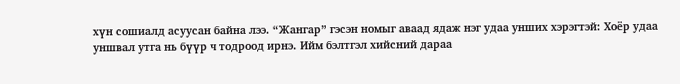хүн сошиалд асуусан байна лээ. “Жангар” гэсэн номыг аваад ядаж нэг удаа унших хэрэгтэй: Хоёр удаа уншвал утга нь бүүр ч тодроод ирнэ. Ийм бэлтгэл хийсний дараа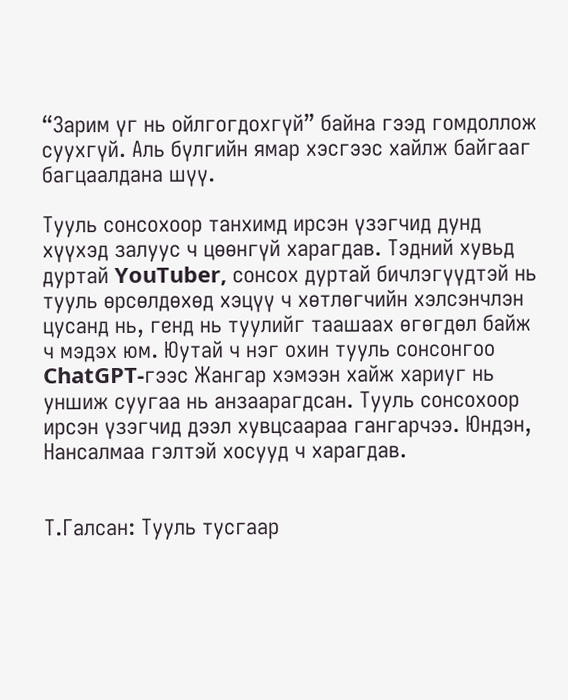“Зарим үг нь ойлгогдохгүй” байна гээд гомдоллож суухгүй. Аль бүлгийн ямар хэсгээс хайлж байгааг багцаалдана шүү.

Тууль сонсохоор танхимд ирсэн үзэгчид дунд хүүхэд залуус ч цөөнгүй харагдав. Тэдний хувьд дуртай YouTuber, сонсох дуртай бичлэгүүдтэй нь тууль өрсөлдөхөд хэцүү ч хөтлөгчийн хэлсэнчлэн цусанд нь, генд нь туулийг таашаах өгөгдөл байж ч мэдэх юм. Юутай ч нэг охин тууль сонсонгоо ChatGPT-гээс Жангар хэмээн хайж хариуг нь уншиж суугаа нь анзаарагдсан. Тууль сонсохоор ирсэн үзэгчид дээл хувцсаараа гангарчээ. Юндэн, Нансалмаа гэлтэй хосууд ч харагдав.


Т.Галсан: Тууль тусгаар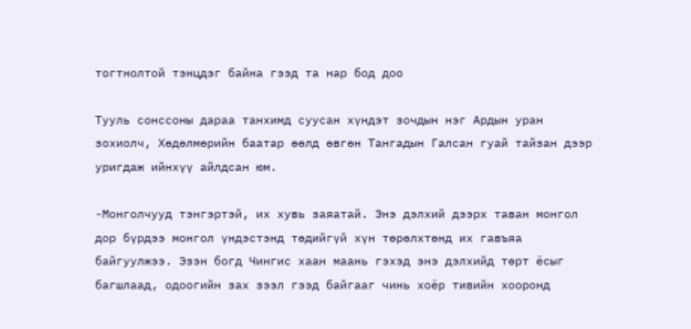тогтнолтой тэнцдэг байна гээд та нар бод доо

Тууль сонссоны дараа танхимд суусан хүндэт зочдын нэг Ардын уран зохиолч, Хөдөлмөрийн баатар өөлд өвгөн Тангадын Галсан гуай тайзан дээр уригдаж ийнхүү айлдсан юм.

-Монголчууд тэнгэртэй, их хувь заяатай. Энэ дэлхий дээрх таван монгол дор бүрдээ монгол үндэстэнд төдийгүй хүн төрөлхтөнд их гавъяа байгуулжээ. Эзэн богд Чингис хаан маань гэхэд энэ дэлхийд төрт ёсыг багшлаад, одоогийн зах зээл гээд байгааг чинь хоёр тивийн хооронд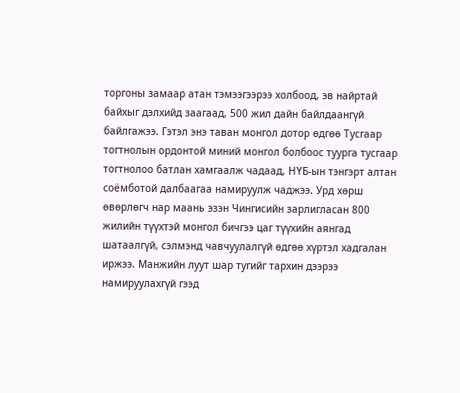торгоны замаар атан тэмээгээрээ холбоод, эв найртай байхыг дэлхийд заагаад, 500 жил дайн байлдаангүй байлгажээ. Гэтэл энэ таван монгол дотор өдгөө Тусгаар тогтнолын ордонтой миний монгол болбоос туурга тусгаар тогтнолоо батлан хамгаалж чадаад, НҮБ-ын тэнгэрт алтан соёмботой далбаагаа намируулж чаджээ. Урд хөрш өвөрлөгч нар маань эзэн Чингисийн зарлигласан 800 жилийн түүхтэй монгол бичгээ цаг түүхийн аянгад шатаалгүй, сэлмэнд чавчуулалгүй өдгөө хүртэл хадгалан иржээ. Манжийн луут шар тугийг тархин дээрээ намируулахгүй гээд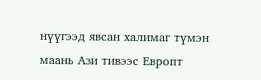нүүгээд явсан халимаг түмэн маань Ази тивээс Европт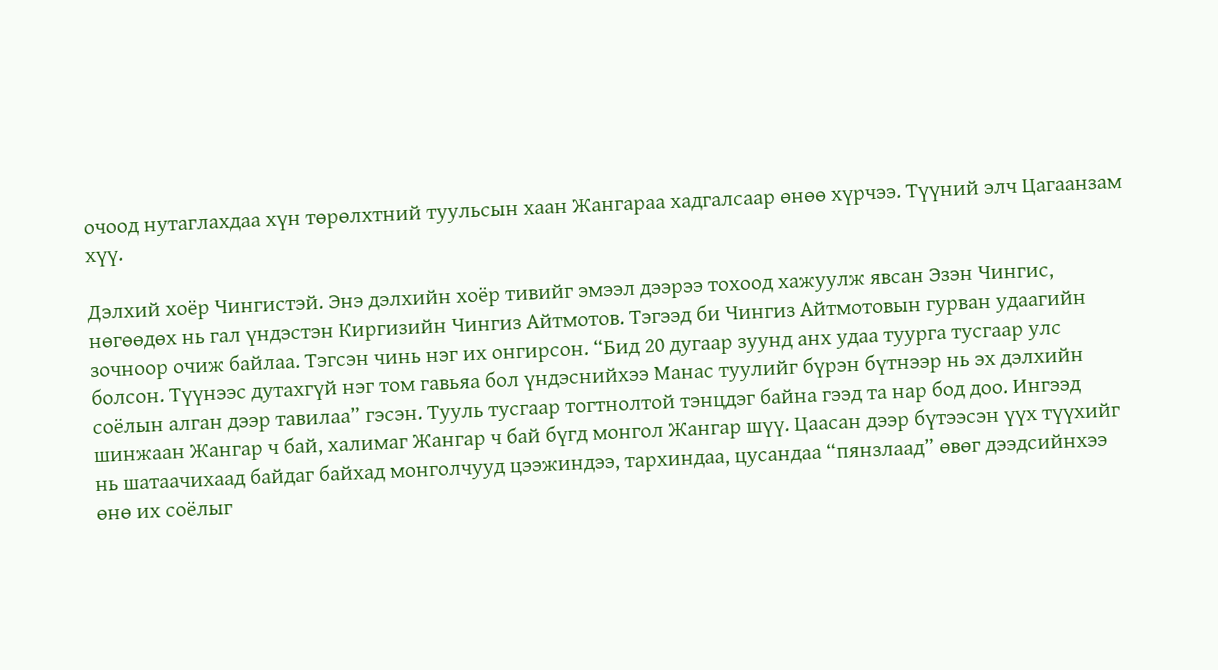очоод нутаглахдаа хүн төрөлхтний туульсын хаан Жангараа хадгалсаар өнөө хүрчээ. Түүний элч Цагаанзам хүү.

Дэлхий хоёр Чингистэй. Энэ дэлхийн хоёр тивийг эмээл дээрээ тохоод хажуулж явсан Эзэн Чингис, нөгөөдөх нь гал үндэстэн Киргизийн Чингиз Айтмотов. Тэгээд би Чингиз Айтмотовын гурван удаагийн зочноор очиж байлаа. Тэгсэн чинь нэг их онгирсон. “Бид 20 дугаар зуунд анх удаа туурга тусгаар улс болсон. Түүнээс дутахгүй нэг том гавьяа бол үндэснийхээ Манас туулийг бүрэн бүтнээр нь эх дэлхийн соёлын алган дээр тавилаа” гэсэн. Тууль тусгаар тогтнолтой тэнцдэг байна гээд та нар бод доо. Ингээд шинжаан Жангар ч бай, халимаг Жангар ч бай бүгд монгол Жангар шүү. Цаасан дээр бүтээсэн үүх түүхийг нь шатаачихаад байдаг байхад монголчууд цээжиндээ, тархиндаа, цусандаа “пянзлаад” өвөг дээдсийнхээ өнө их соёлыг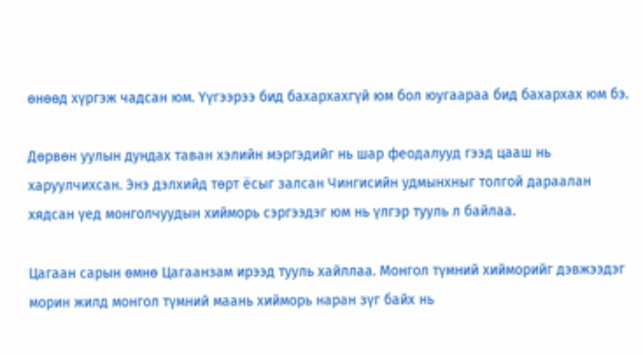өнөөд хүргэж чадсан юм. Үүгээрээ бид бахархахгүй юм бол юугаараа бид бахархах юм бэ.

Дөрвөн уулын дундах таван хэлийн мэргэдийг нь шар феодалууд гээд цааш нь харуулчихсан. Энэ дэлхийд төрт ёсыг залсан Чингисийн удмынхныг толгой дараалан хядсан үед монголчуудын хийморь сэргээдэг юм нь үлгэр тууль л байлаа.

Цагаан сарын өмнө Цагаанзам ирээд тууль хайллаа. Монгол түмний хийморийг дэвжээдэг морин жилд монгол түмний маань хийморь наран зүг байх нь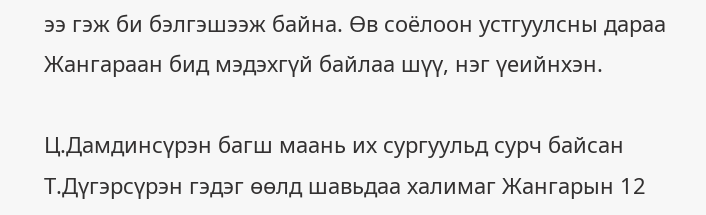ээ гэж би бэлгэшээж байна. Өв соёлоон устгуулсны дараа Жангараан бид мэдэхгүй байлаа шүү, нэг үеийнхэн.

Ц.Дамдинсүрэн багш маань их сургуульд сурч байсан Т.Дүгэрсүрэн гэдэг өөлд шавьдаа халимаг Жангарын 12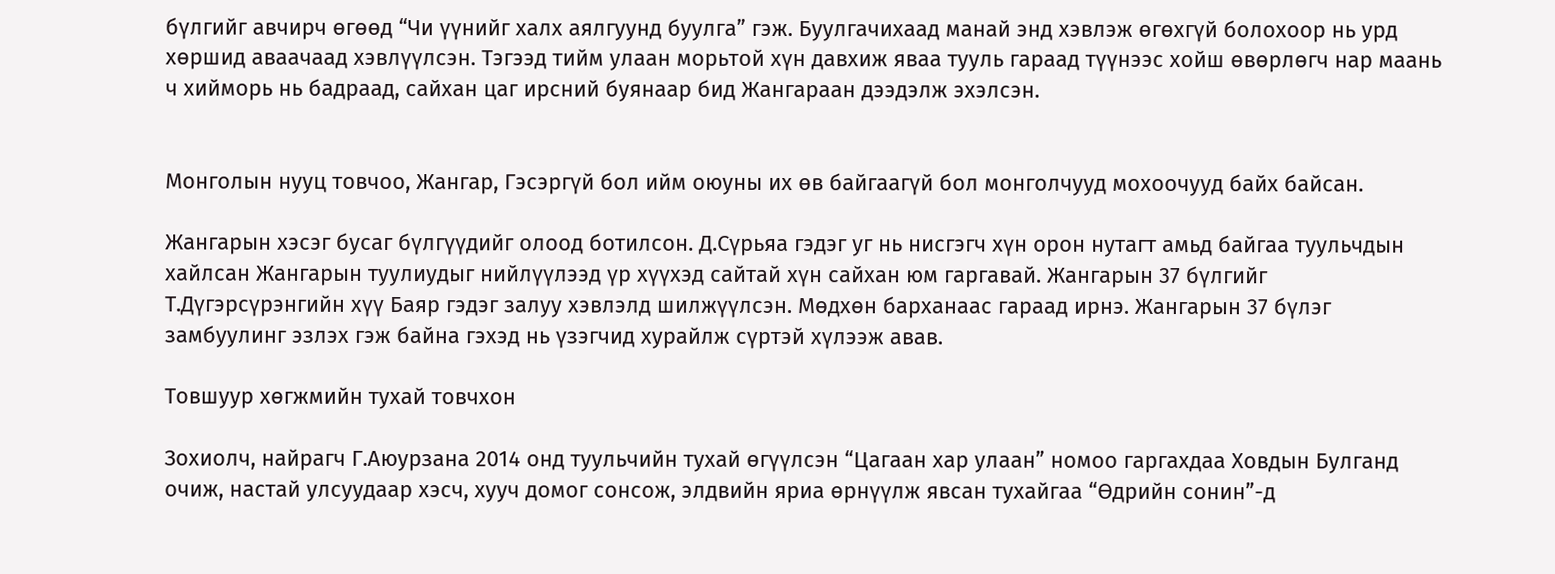бүлгийг авчирч өгөөд “Чи үүнийг халх аялгуунд буулга” гэж. Буулгачихаад манай энд хэвлэж өгөхгүй болохоор нь урд хөршид аваачаад хэвлүүлсэн. Тэгээд тийм улаан морьтой хүн давхиж яваа тууль гараад түүнээс хойш өвөрлөгч нар маань ч хийморь нь бадраад, сайхан цаг ирсний буянаар бид Жангараан дээдэлж эхэлсэн.


Монголын нууц товчоо, Жангар, Гэсэргүй бол ийм оюуны их өв байгаагүй бол монголчууд мохоочууд байх байсан.

Жангарын хэсэг бусаг бүлгүүдийг олоод ботилсон. Д.Сүрьяа гэдэг уг нь нисгэгч хүн орон нутагт амьд байгаа туульчдын хайлсан Жангарын туулиудыг нийлүүлээд үр хүүхэд сайтай хүн сайхан юм гаргавай. Жангарын 37 бүлгийг Т.Дүгэрсүрэнгийн хүү Баяр гэдэг залуу хэвлэлд шилжүүлсэн. Мөдхөн барханаас гараад ирнэ. Жангарын 37 бүлэг замбуулинг эзлэх гэж байна гэхэд нь үзэгчид хурайлж сүртэй хүлээж авав.

Товшуур хөгжмийн тухай товчхон

Зохиолч, найрагч Г.Аюурзана 2014 онд туульчийн тухай өгүүлсэн “Цагаан хар улаан” номоо гаргахдаа Ховдын Булганд очиж, настай улсуудаар хэсч, хууч домог сонсож, элдвийн яриа өрнүүлж явсан тухайгаа “Өдрийн сонин”-д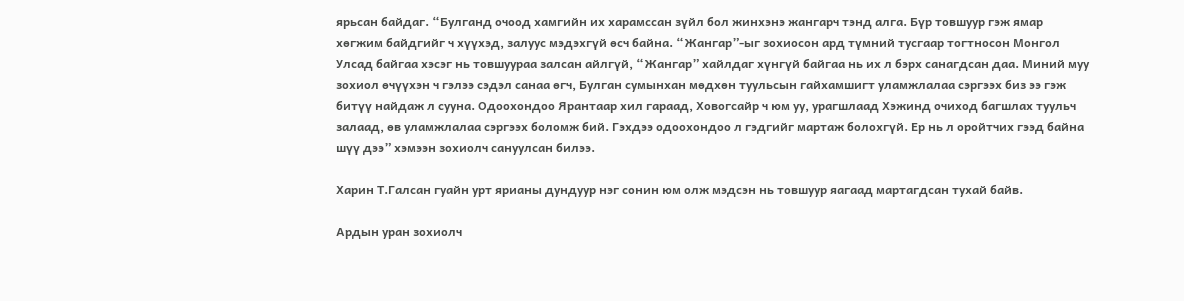ярьсан байдаг. “Булганд очоод хамгийн их харамссан зүйл бол жинхэнэ жангарч тэнд алга. Бүр товшуур гэж ямар хөгжим байдгийг ч хүүхэд, залуус мэдэхгүй өсч байна. “Жангар”-ыг зохиосон ард түмний тусгаар тогтносон Монгол Улсад байгаа хэсэг нь товшуураа залсан айлгүй, “Жангар” хайлдаг хүнгүй байгаа нь их л бэрх санагдсан даа. Миний муу зохиол өчүүхэн ч гэлээ сэдэл санаа өгч, Булган сумынхан мөдхөн туульсын гайхамшигт уламжлалаа сэргээх биз ээ гэж битүү найдаж л сууна. Одоохондоо Ярантаар хил гараад, Ховогсайр ч юм уу, урагшлаад Хэжинд очиход багшлах туульч залаад, өв уламжлалаа сэргээх боломж бий. Гэхдээ одоохондоо л гэдгийг мартаж болохгүй. Ер нь л оройтчих гээд байна шүү дээ” хэмээн зохиолч сануулсан билээ.

Харин Т.Галсан гуайн урт ярианы дундуур нэг сонин юм олж мэдсэн нь товшуур яагаад мартагдсан тухай байв.

Ардын уран зохиолч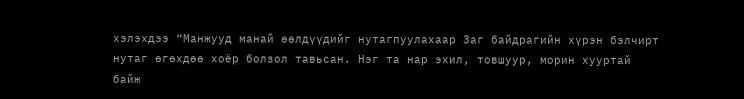хэлэхдээ “Манжууд манай өөлдүүдийг нутагпуулахаар Заг байдрагийн хүрэн бэлчирт нутаг өгөхдөө хоёр болзол тавьсан. Нэг та нар эхил, товшуур, морин хууртай байж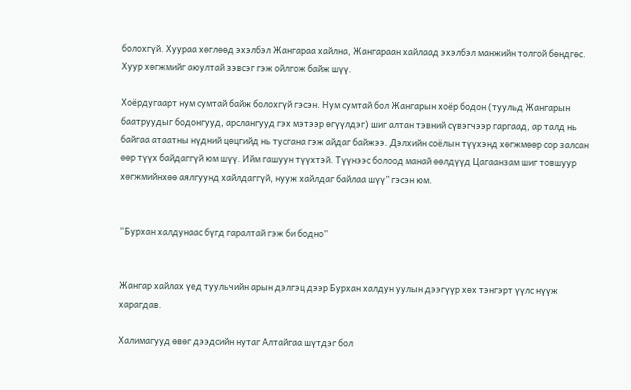болохгүй. Хуураа хөглөөд эхэлбэл Жангараа хайлна, Жангараан хайлаад эхэлбэл манжийн толгой бөндгөс. Хуур хөгжмийг аюултай зэвсэг гэж ойлгож байж шүү.

Хоёрдугаарт нум сумтай байж болохгүй гэсэн. Нум сумтай бол Жангарын хоёр бодон (туульд Жангарын баатруудыг бодонгууд, арслангууд гэх мэтээр өгүүлдэг) шиг алтан тэвний сүвэгчээр гаргаад, ар талд нь байгаа атаатны нүдний цөцгийд нь тусгана гэж айдаг байжээ. Дэлхийн соёлын түүхэнд хөгжмөөр сор залсан өөр түүх байдаггүй юм шүү. Ийм гашуун түүхтэй. Түүнээс болоод манай өөлдүүд Цагаанзам шиг товшуур хөгжмийнхөө аялгуунд хайлдаггүй, нууж хайлдаг байлаа шүү” гэсэн юм.


“Бурхан халдунаас бүгд гаралтай гэж би бодно”


Жангар хайлах үед туульчийн арын дэлгэц дээр Бурхан халдун уулын дээгүүр хөх тэнгэрт үүлс нүүж харагдав.

Халимагууд өвөг дээдсийн нутаг Алтайгаа шүтдэг бол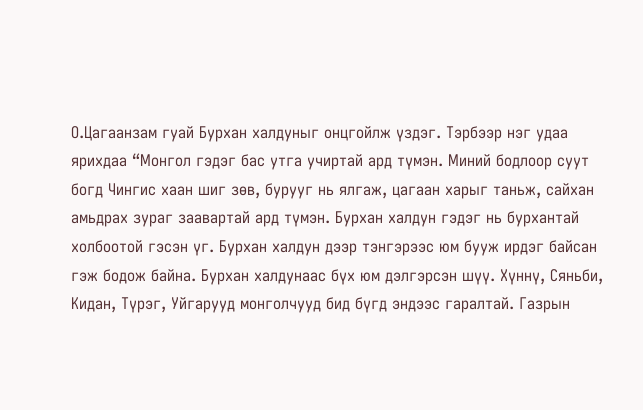О.Цагаанзам гуай Бурхан халдуныг онцгойлж үздэг. Тэрбээр нэг удаа ярихдаа “Монгол гэдэг бас утга учиртай ард түмэн. Миний бодлоор суут богд Чингис хаан шиг зөв, бурууг нь ялгаж, цагаан харыг таньж, сайхан амьдрах зураг заавартай ард түмэн. Бурхан халдун гэдэг нь бурхантай холбоотой гэсэн үг. Бурхан халдун дээр тэнгэрээс юм бууж ирдэг байсан гэж бодож байна. Бурхан халдунаас бүх юм дэлгэрсэн шүү. Хүннү, Сяньби, Кидан, Түрэг, Уйгарууд монголчууд бид бүгд эндээс гаралтай. Газрын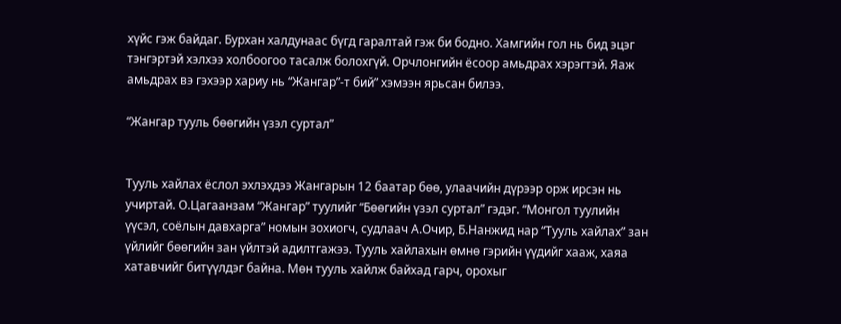хүйс гэж байдаг. Бурхан халдунаас бүгд гаралтай гэж би бодно. Хамгийн гол нь бид эцэг тэнгэртэй хэлхээ холбоогоо тасалж болохгүй. Орчлонгийн ёсоор амьдрах хэрэгтэй. Яаж амьдрах вэ гэхээр хариу нь “Жангар”-т бий” хэмээн ярьсан билээ.

“Жангар тууль бөөгийн үзэл суртал”


Тууль хайлах ёслол эхлэхдээ Жангарын 12 баатар бөө, улаачийн дүрээр орж ирсэн нь учиртай. О.Цагаанзам “Жангар” туулийг “Бөөгийн үзэл суртал” гэдэг. “Монгол туулийн үүсэл, соёлын давхарга” номын зохиогч, судлаач А.Очир, Б.Нанжид нар “Тууль хайлах” зан үйлийг бөөгийн зан үйлтэй адилтгажээ. Тууль хайлахын өмнө гэрийн үүдийг хааж, хаяа хатавчийг битүүлдэг байна. Мөн тууль хайлж байхад гарч, орохыг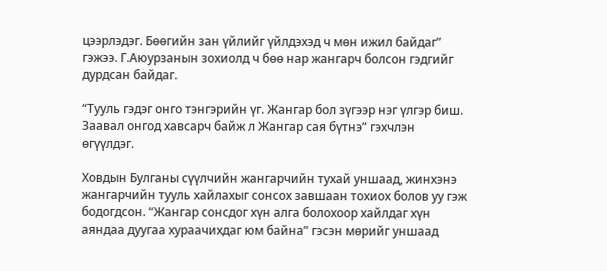цээрлэдэг. Бөөгийн зан үйлийг үйлдэхэд ч мөн ижил байдаг” гэжээ. Г.Аюурзанын зохиолд ч бөө нар жангарч болсон гэдгийг дурдсан байдаг.

“Тууль гэдэг онго тэнгэрийн үг. Жангар бол зүгээр нэг үлгэр биш. Заавал онгод хавсарч байж л Жангар сая бүтнэ” гэхчлэн өгүүлдэг.

Ховдын Булганы сүүлчийн жангарчийн тухай уншаад, жинхэнэ жангарчийн тууль хайлахыг сонсох завшаан тохиох болов уу гэж бодогдсон. “Жангар сонсдог хүн алга болохоор хайлдаг хүн аяндаа дуугаа хураачихдаг юм байна” гэсэн мөрийг уншаад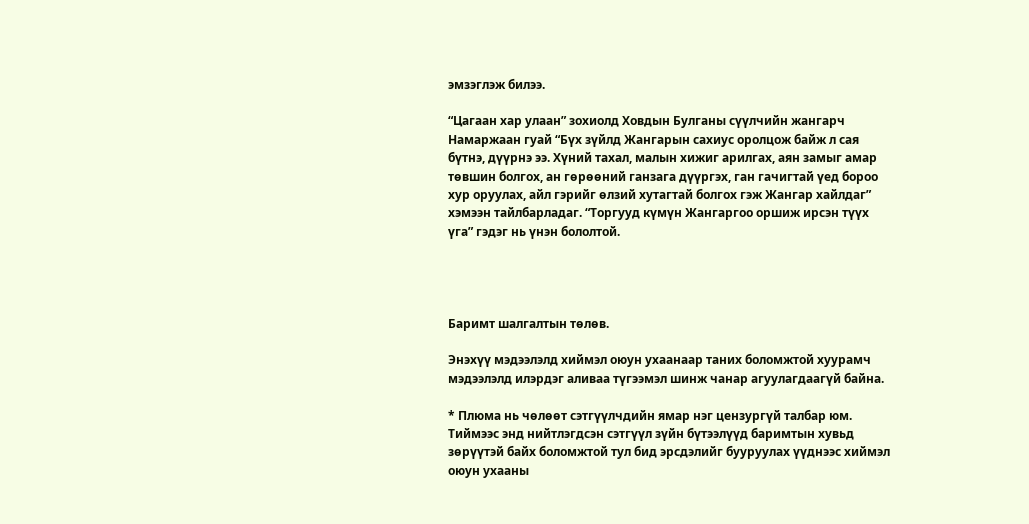эмзэглэж билээ.

“Цагаан хар улаан” зохиолд Ховдын Булганы сүүлчийн жангарч Намаржаан гуай “Бүх зүйлд Жангарын сахиус оролцож байж л сая бүтнэ, дүүрнэ ээ. Хүний тахал, малын хижиг арилгах, аян замыг амар төвшин болгох, ан гөрөөний ганзага дүүргэх, ган гачигтай үед бороо хур оруулах, айл гэрийг өлзий хутагтай болгох гэж Жангар хайлдаг” хэмээн тайлбарладаг. “Торгууд күмүн Жангаргоо оршиж ирсэн түүх үга” гэдэг нь үнэн бололтой.




Баримт шалгалтын төлөв.

Энэхүү мэдээлэлд хиймэл оюун ухаанаар таних боломжтой хуурамч мэдээлэлд илэрдэг аливаа түгээмэл шинж чанар агуулагдаагүй байна.

* Плюма нь чөлөөт сэтгүүлчдийн ямар нэг цензургүй талбар юм. Тиймээс энд нийтлэгдсэн сэтгүүл зүйн бүтээлүүд баримтын хувьд зөрүүтэй байх боломжтой тул бид эрсдэлийг бууруулах үүднээс хиймэл оюун ухааны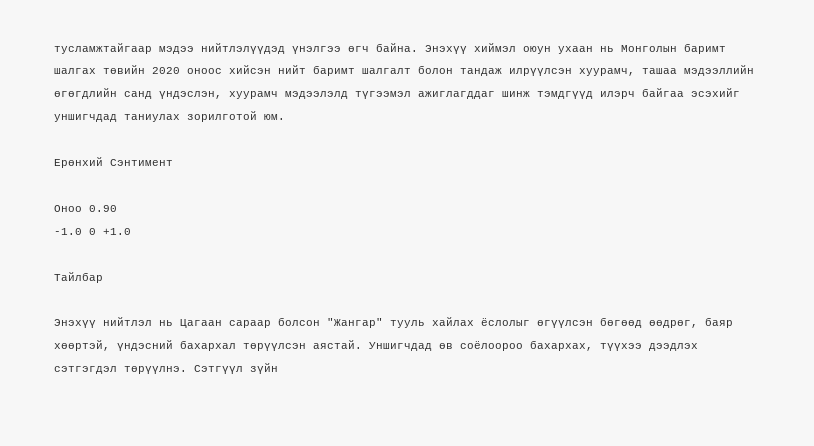тусламжтайгаар мэдээ нийтлэлүүдэд үнэлгээ өгч байна. Энэхүү хиймэл оюун ухаан нь Монголын баримт шалгах төвийн 2020 оноос хийсэн нийт баримт шалгалт болон тандаж илрүүлсэн хуурамч, ташаа мэдээллийн өгөгдлийн санд үндэслэн, хуурамч мэдээлэлд түгээмэл ажиглагддаг шинж тэмдгүүд илэрч байгаа эсэхийг уншигчдад таниулах зорилготой юм.

Ерөнхий Сэнтимент

Оноо 0.90
-1.0 0 +1.0

Тайлбар

Энэхүү нийтлэл нь Цагаан сараар болсон "Жангар" тууль хайлах ёслолыг өгүүлсэн бөгөөд өөдрөг, баяр хөөртэй, үндэсний бахархал төрүүлсэн аястай. Уншигчдад өв соёлоороо бахархах, түүхээ дээдлэх сэтгэгдэл төрүүлнэ. Сэтгүүл зүйн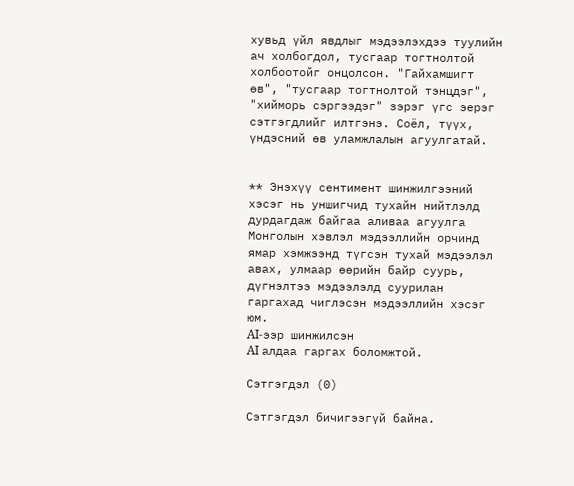хувьд үйл явдлыг мэдээлэхдээ туулийн ач холбогдол, тусгаар тогтнолтой холбоотойг онцолсон. "Гайхамшигт өв", "тусгаар тогтнолтой тэнцдэг", "хийморь сэргээдэг" зэрэг үгс эерэг сэтгэгдлийг илтгэнэ. Соёл, түүх, үндэсний өв уламжлалын агуулгатай.


** Энэхүү сентимент шинжилгээний хэсэг нь уншигчид тухайн нийтлэлд дурдагдаж байгаа аливаа агуулга Монголын хэвлэл мэдээллийн орчинд ямар хэмжээнд түгсэн тухай мэдээлэл авах, улмаар өөрийн байр суурь, дүгнэлтээ мэдээлэлд суурилан гаргахад чиглэсэн мэдээллийн хэсэг юм.
AI-ээр шинжилсэн
AI алдаа гаргах боломжтой.

Сэтгэгдэл (0)

Сэтгэгдэл бичигээгүй байна.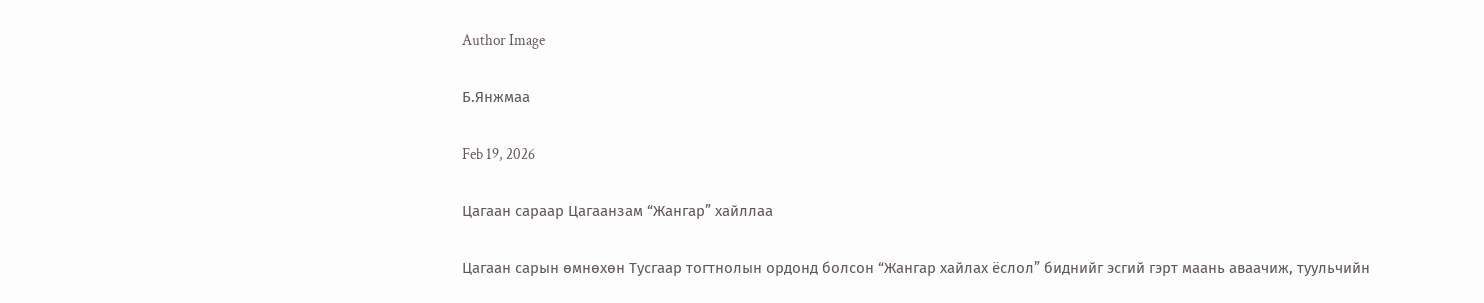Author Image

Б.Янжмаа

Feb 19, 2026

Цагаан сараар Цагаанзам “Жангар” хайллаа

Цагаан сарын өмнөхөн Тусгаар тогтнолын ордонд болсон “Жангар хайлах ёслол” биднийг эсгий гэрт маань аваачиж, туульчийн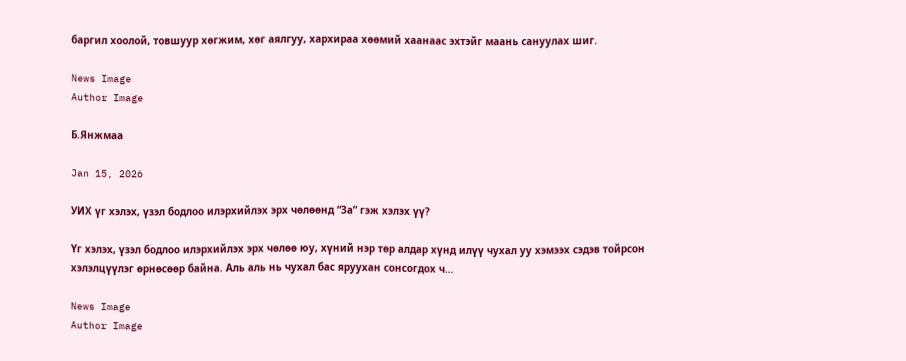баргил хоолой, товшуур хөгжим, хөг аялгуу, хархираа хөөмий хаанаас эхтэйг маань сануулах шиг.

News Image
Author Image

Б.Янжмаа

Jan 15, 2026

УИХ үг хэлэх, үзэл бодлоо илэрхийлэх эрх чөлөөнд “За” гэж хэлэх үү?

Үг хэлэх, үзэл бодлоо илэрхийлэх эрх чөлөө юу, хүний нэр төр алдар хүнд илүү чухал уу хэмээх сэдэв тойрсон хэлэлцүүлэг өрнөсөөр байна. Аль аль нь чухал бас яруухан сонсогдох ч…

News Image
Author Image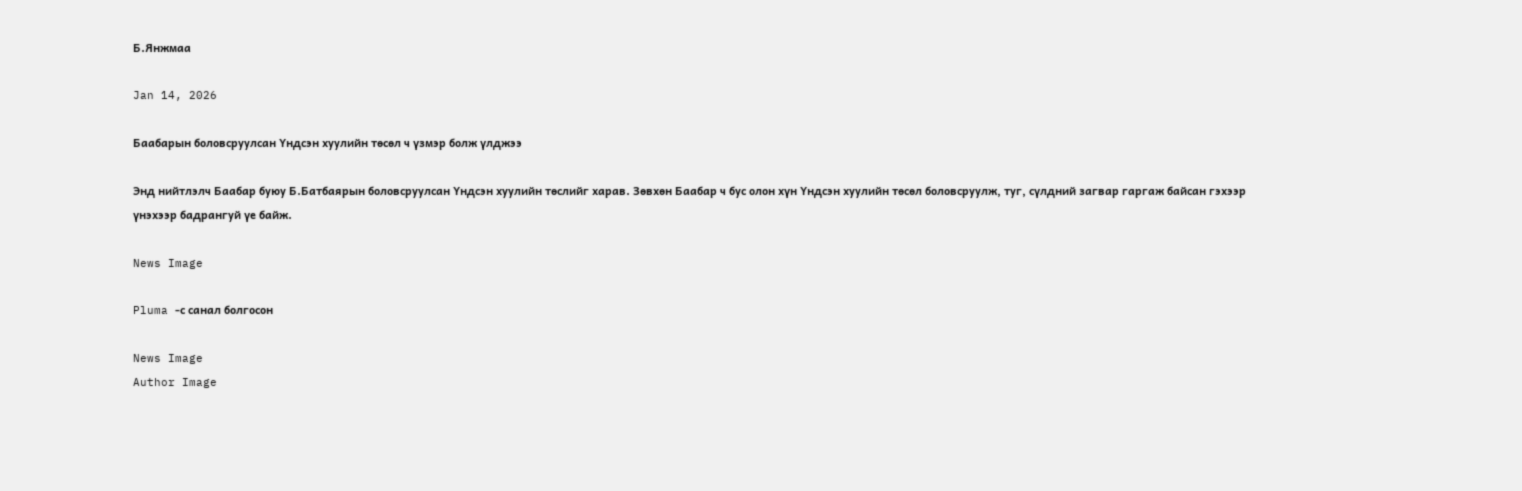Б.Янжмаа

Jan 14, 2026

Баабарын боловсруулсан Үндсэн хуулийн төсөл ч үзмэр болж үлджээ

Энд нийтлэлч Баабар буюу Б.Батбаярын боловсруулсан Үндсэн хуулийн төслийг харав. Зөвхөн Баабар ч бус олон хүн Үндсэн хуулийн төсөл боловсруулж, туг, сүлдний загвар гаргаж байсан гэхээр үнэхээр бадрангуй үе байж.

News Image

Pluma -с санал болгосон

News Image
Author Image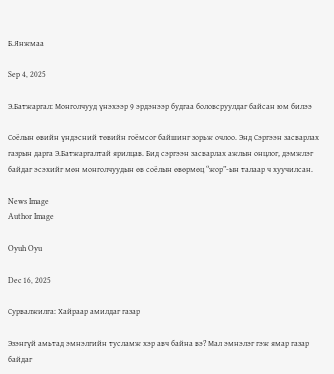Б.Янжмаа

Sep 4, 2025

Э.Батжаргал: Монголчууд үнэхээр 9 эрдэнээр будгаа боловсруулдаг байсан юм билээ

Соёлын өвийн үндэсний төвийн гоёмсог байшинг зорьж очлоо. Энд Сэргээн засварлах газрын дарга Э.Батжаргалтай ярилцав. Бид сэргээн засварлах ажлын онцлог, дэмжлэг байдаг эсэхийг мөн монголчуудын өв соёлын өвөрмөц “жор”-ын талаар ч хуучилсан.

News Image
Author Image

Oyuh Oyu

Dec 16, 2025

Сурвалжилга: Хайраар амилдаг газар

Эзэнгүй амьтад эмнэлгийн тусламж хэр авч байна вэ? Мал эмнэлэг гэж ямар газар байдаг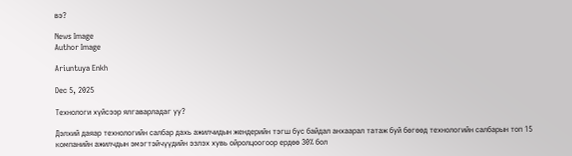вэ?

News Image
Author Image

Ariuntuya Enkh

Dec 5, 2025

Технологи хүйсээр ялгаварладаг уу?

Дэлхий даяар технологийн салбар дахь ажилчидын жендерийн тэгш бус байдал анхаарал татаж буй бөгөөд технологийн салбарын топ 15 компанийн ажилчдын эмэгтэйчүүдийн эзлэх хувь ойролцоогоор ердөө 30% бол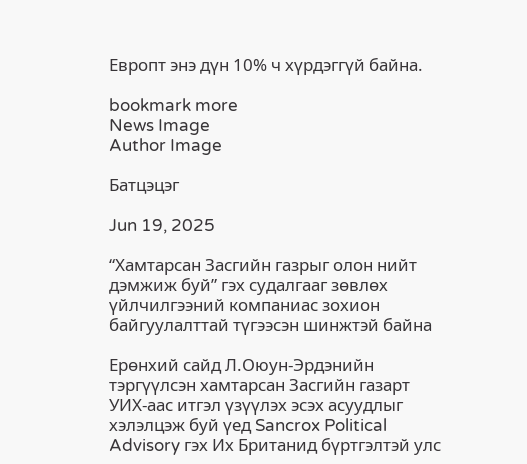Европт энэ дүн 10% ч хүрдэггүй байна.

bookmark more
News Image
Author Image

Батцэцэг

Jun 19, 2025

“Хамтарсан Засгийн газрыг олон нийт дэмжиж буй” гэх судалгааг зөвлөх үйлчилгээний компаниас зохион байгуулалттай түгээсэн шинжтэй байна

Ерөнхий сайд Л.Оюун-Эрдэнийн тэргүүлсэн хамтарсан Засгийн газарт УИХ-аас итгэл үзүүлэх эсэх асуудлыг хэлэлцэж буй үед Sancrox Political Advisory гэх Их Британид бүртгэлтэй улс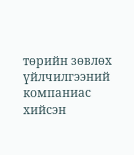төрийн зөвлөх үйлчилгээний компаниас хийсэн